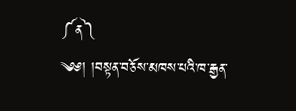༼ན༽
༄༅། །བསྟན་བཅོས་མཁས་པའི་ཁ་རྒྱན་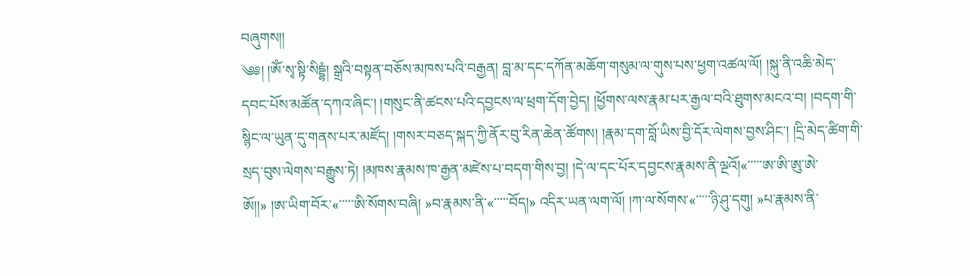བཞུགས།།
༄༅། །ཨོཾ་སྭ་སྟི་སིདྡྷཾ། སྒྲའི་བསྟན་བཅོས་མཁས་པའི་བརྒྱན། བླ་མ་དང་དཀོན་མཆོག་གསུམ་ལ་གུས་པས་ཕྱག་འཚལ་ལོ། །སྐུ་ནི་འཆི་མེད་དབང་པོས་མཚོན་དཀའ་ཞིང་། །གསུང་ནི་ཚངས་པའི་དབྱངས་ལ་ཕྲག་དོག་བྱེད། །ཕྱོགས་ལས་རྣམ་པར་རྒྱལ་བའི་ཐུགས་མངའ་བ། །བདག་གི་སྙིང་ལ་ཡུན་དུ་གནས་པར་མཛོད། །གསར་བཅད་སྐད་ཀྱི་ནོར་བུ་རིན་ཆེན་ཚོགས། །རྣམ་དག་བློ་ཡིས་བྱི་དོར་ལེགས་བྱས་ཤིང་། །དྲི་མེད་ཚིག་གི་སྲད་བུས་ལེགས་བརྒྱུས་ཏེ། །མཁས་རྣམས་ཁ་རྒྱན་མཛེས་པ་བདག་གིས་བྱ། །དེ་ལ་དང་པོར་དབྱངས་རྣམས་ནི་ལྔའོ།«་་་་་ཨ་ཨི་ཨུ་ཨེ་ཨོ།།» །ཨ་ཡིག་བོར་«་་་་་ཨི་སོགས་བཞི། »བ་རྣམས་ནི་«་་་་་བོད།» འདིར་ཡན་ལག་ལོ། །ཀ་ལ་སོགས་«་་་་་ཉི་ཤུ་དགུ། »པ་རྣམས་ནི་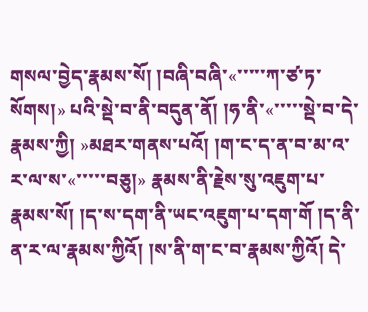གསལ་བྱེད་རྣམས་སོ། །བཞི་བཞི་«་་་་་ཀ་ཙ་ཏ་སོགས།» པའི་སྡེ་བ་ནི་བདུན་ནོ། །ཧ་ནི་«་་་་་སྡེ་བ་དེ་རྣམས་ཀྱི། »མཐར་གནས་པའོ། །ག་ང་ད་ན་བ་མ་འ་ར་ལ་ས་«་་་་་བཅུ།» རྣམས་ནི་རྗེས་སུ་འཇུག་པ་རྣམས་སོ། །ད་ས་དག་ནི་ཡང་འཇུག་པ་དག་གོ །ད་ནི་ན་ར་ལ་རྣམས་ཀྱིའོ། །ས་ནི་ག་ང་བ་རྣམས་ཀྱིའོ། དེ་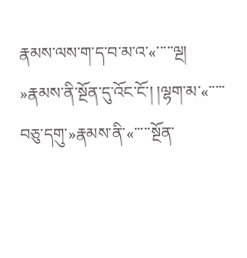རྣམས་ལས་ག་ད་བ་མ་འ་«་་་་་ལྔ། »རྣམས་ནི་སྔོན་དུ་འོང་ངོ་། །ལྷག་མ་«་་་་་བཅུ་དགུ་»རྣམས་ནི་«་་་་་སྔོན་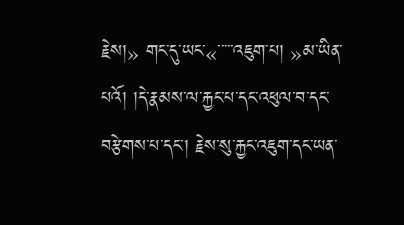རྗེས།» གང་དུ་ཡང་«་་་་་འཇུག་པ། »མ་ཡིན་པའོ། །དེ་རྣམས་ལ་རྐྱང་པ་དང་འཕུལ་བ་དང་བརྩེགས་པ་དང་། རྗེས་སུ་རྐྱང་འཇུག་དང་ཡན་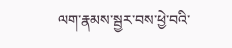ལག་རྣམས་སྦྱར་བས་ཕྱེ་བའི་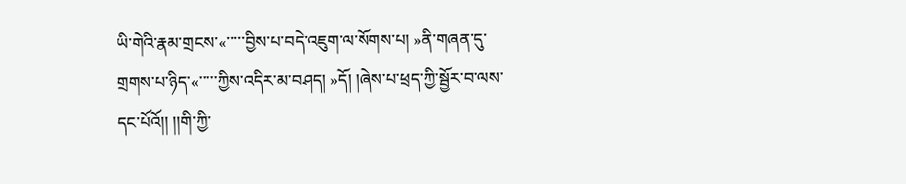ཡི་གེའི་རྣམ་གྲངས་«་་་་་བྱིས་པ་བདེ་འཇུག་ལ་སོགས་པ། »ནི་གཞན་དུ་གྲགས་པ་ཉིད་«་་་་་ཀྱིས་འདིར་མ་བཤད། »དོ། །ཞེས་པ་ཕྲད་ཀྱི་སྦྱོར་བ་ལས་དང་པོའོ།། །།གི་ཀྱི་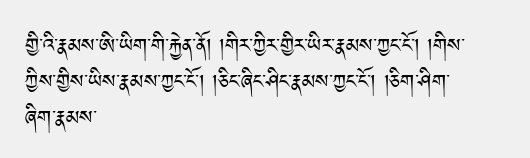གྱི་འི་རྣམས་ཨི་ཡིག་གི་རྐྱེན་ནོ། །གིར་ཀྱིར་གྱིར་ཡིར་རྣམས་ཀྱང་ངོ་། །གིས་ཀྱིས་གྱིས་ཡིས་རྣམས་ཀྱང་ངོ་། །ཅིང་ཞིང་ཤིང་རྣམས་ཀྱང་ངོ་། །ཅིག་ཤིག་ཞིག་རྣམས་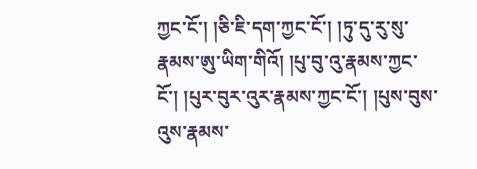ཀྱང་ངོ་། །ཅི་ཇི་དག་ཀྱང་ངོ་། །ཏུ་དུ་རུ་སུ་རྣམས་ཨུ་ཡིག་གིའོ། །པུ་བུ་འུ་རྣམས་ཀྱང་ངོ་། །པུར་བུར་འུར་རྣམས་ཀྱང་ངོ་། །པུས་བུས་འུས་རྣམས་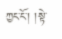ཀྱང་ངོ་། །སྟེ་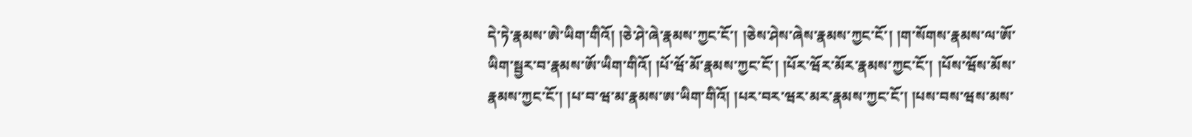དེ་ཏེ་རྣམས་ཨེ་ཡིག་གིའོ། །ཅེ་ཤེ་ཞེ་རྣམས་ཀྱང་ངོ་། །ཅེས་ཤེས་ཞེས་རྣམས་ཀྱང་ངོ་། །ག་སོགས་རྣམས་ལ་ཨོ་ཡིག་སྦྱར་བ་རྣམས་ཨོ་ཡིག་གིའོ། །པོ་ཝོ་མོ་རྣམས་ཀྱང་ངོ་། །པོར་ཝོར་མོར་རྣམས་ཀྱང་ངོ་། །པོས་ཝོས་མོས་རྣམས་ཀྱང་ངོ་། །པ་བ་ཝ་མ་རྣམས་ཨ་ཡིག་གིའོ། །པར་བར་ཝར་མར་རྣམས་ཀྱང་ངོ་། །པས་བས་ཝས་མས་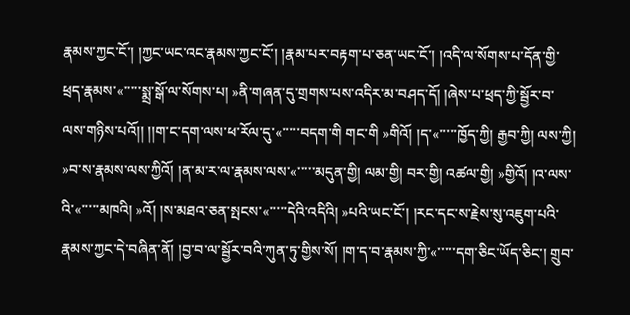རྣམས་ཀྱང་ངོ་། །ཀྱང་ཡང་འང་རྣམས་ཀྱང་ངོ་། །རྣམ་པར་བརྟག་པ་ཅན་ཡང་ངོ་། །འདི་ལ་སོགས་པ་དོན་གྱི་ཕྲད་རྣམས་«་་་་་སྨྲ་སྒོ་ལ་སོགས་པ། »ནི་གཞན་དུ་གྲགས་པས་འདིར་མ་བཤད་དོ། །ཞེས་པ་ཕྲད་ཀྱི་སྦྱོར་བ་ལས་གཉིས་པའོ།། །།ག་ང་དག་ལས་ཕ་རོལ་དུ་«་་་་་བདག་གི གང་གི »གིའོ། །ད་«་་་་་ཁྱོད་ཀྱི། རྒྱབ་ཀྱི། ལས་ཀྱི། »བ་ས་རྣམས་ལས་ཀྱིའོ། །ན་མ་ར་ལ་རྣམས་ལས་«་་་་་མདུན་གྱི། ལམ་གྱི། བར་གྱི། འཚལ་གྱི། »གྱིའོ། །འ་ལས་འི་«་་་་་མཁའི། »འོ། །ས་མཐའ་ཅན་སྤངས་«་་་་་དེའི་འདིའི། »པའི་ཡང་ངོ་། །རང་དང་ས་རྗེས་སུ་འཇུག་པའི་རྣམས་ཀྱང་དེ་བཞིན་ནོ། །བྱ་བ་ལ་སྦྱོར་བའི་ཀུན་ཏུ་གྱིས་སོ། །ག་ད་བ་རྣམས་ཀྱི་«་་་་་དག་ཅིང་ཡོད་ཅིང་། གྲུབ་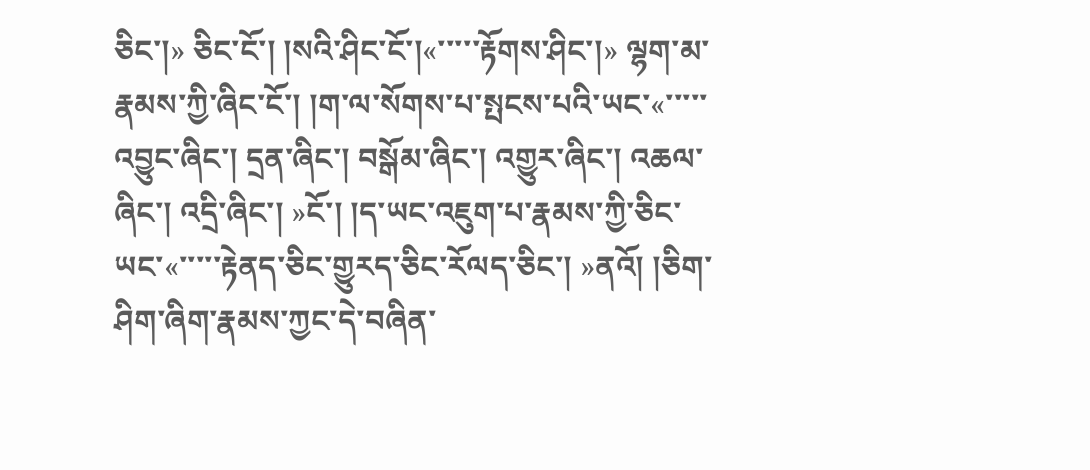ཅིང་།» ཅིང་ངོ་། །སའི་ཤིང་ངོ་།«་་་་་རྟོགས་ཤིང་།» ལྷག་མ་རྣམས་ཀྱི་ཞིང་ངོ་། །ག་ལ་སོགས་པ་སྤངས་པའི་ཡང་«་་་་་འབྱུང་ཞིང་། དྲན་ཞིང་། བསྒོམ་ཞིང་། འགྱུར་ཞིང་། འཆལ་ཞིང་། འདྲི་ཞིང་། »ངོ་། །ད་ཡང་འཇུག་པ་རྣམས་ཀྱི་ཅིང་ཡང་«་་་་་རྟེནད་ཅིང་གྱུརད་ཅིང་རོལད་ཅིང་། »ནའོ། །ཅིག་ཤིག་ཞིག་རྣམས་ཀྱང་དེ་བཞིན་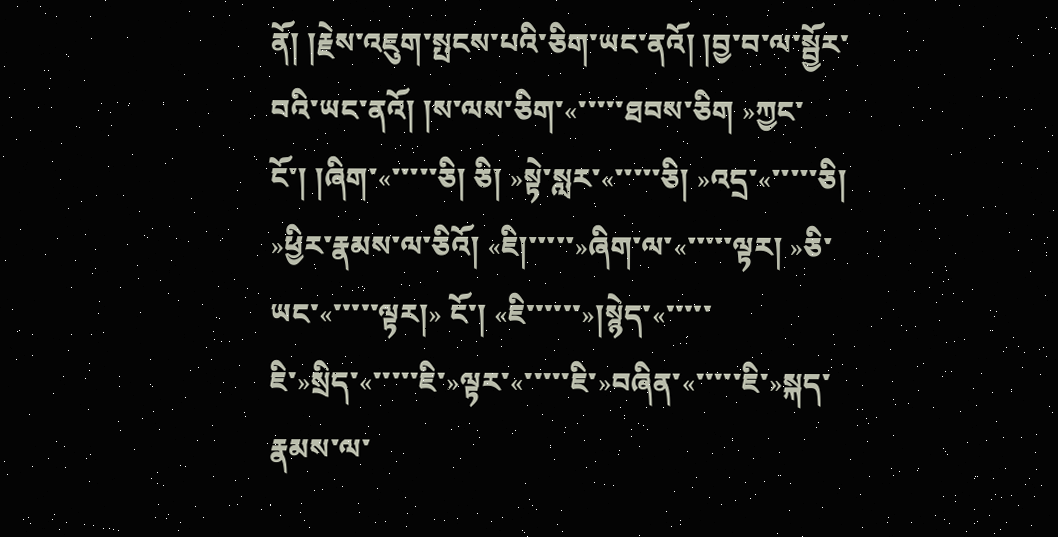ནོ། །རྗེས་འཇུག་སྤངས་པའི་ཅིག་ཡང་ནའོ། །བྱ་བ་ལ་སྦྱོར་བའི་ཡང་ནའོ། །ས་ལས་ཅིག་«་་་་་ཐབས་ཅིག »ཀྱང་ངོ་། །ཞིག་«་་་་་ཅི། ཅི། »སྟེ་སླར་«་་་་་ཅི། »འདྲ་«་་་་་ཅི། »ཕྱིར་རྣམས་ལ་ཅིའོ། «ཇི།་་་་་»ཞིག་ལ་«་་་་་ལྟར། »ཅི་ཡང་«་་་་་ལྟར།» ངོ་། «ཇི་་་་་་»།སྙེད་«་་་་་ཇི་»སྲིད་«་་་་་ཇི་»ལྟར་«་་་་་ཇི་»བཞིན་«་་་་་ཇི་»སྐད་རྣམས་ལ་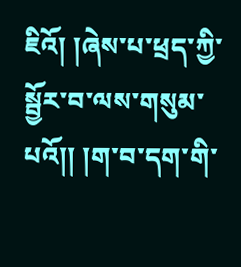ཇིའོ། །ཞེས་པ་ཕྲད་ཀྱི་སྦྱོར་བ་ལས་གསུམ་པའོ།། །ག་བ་དག་གི་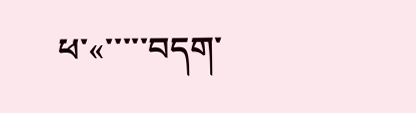ཕ་«་་་་་བདག་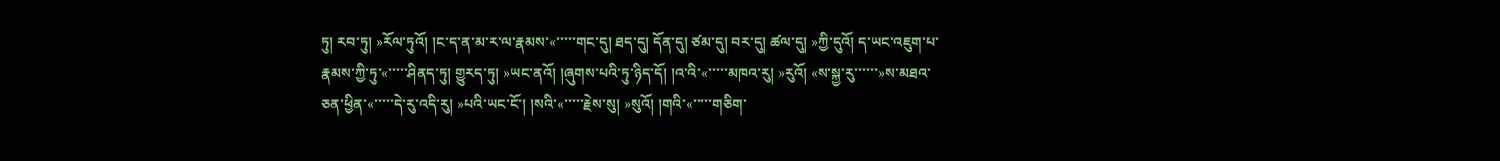ཏུ། རབ་ཏུ། »རོལ་ཏུའོ། །ང་ད་ན་མ་ར་ལ་རྣམས་«་་་་་གང་དུ། ཐད་དུ། དོན་དུ། ཙམ་དུ། བར་དུ། ཚལ་དུ། »ཀྱི་དུའོ། ད་ཡང་འཇུག་པ་རྣམས་ཀྱི་ཏུ་«་་་་་ཤིནད་ཏུ། གྱུརད་ཏུ། »ཡང་ནའོ། །ཞུགས་པའི་ཏུ་ཉིད་དོ། །འ་འི་«་་་་་མཁའ་རུ། »རུའོ། «ས་སྐྱ་རུ་་་་་་»ས་མཐའ་ཅན་ཕྱིན་«་་་་་དེ་རུ་འདི་རུ། »པའི་ཡང་ངོ་། །སའི་«་་་་་རྗེས་སུ། »སུའོ། །གའི་«་་་་་གཅིག་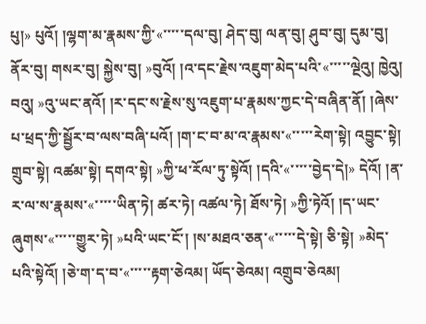པུ།» པུའོ། །ལྷག་མ་རྣམས་ཀྱི་«་་་་་དལ་བུ། ཤེད་བུ། ལན་བུ། ཤུབ་བུ། དུམ་བུ། ནོར་བུ། གསར་བུ། སྐྱེས་བུ། »བུའོ། །འ་དང་རྗེས་འཇུག་མེད་པའི་«་་་་་ལྔེའུ། ཁྱེའུ། བའུ། »འུ་ཡང་ནའོ། །ར་དང་ས་རྗེས་སུ་འཇུག་པ་རྣམས་ཀྱང་དེ་བཞིན་ནོ། །ཞེས་པ་ཕྲད་ཀྱི་སྦྱོར་བ་ལས་བཞི་པའོ། །ག་ང་བ་མ་འ་རྣམས་«་་་་་རེག་སྟེ། འབྱུང་སྟེ། གྲུབ་སྟེ། འཚམ་སྟེ། དགའ་སྟེ། »ཀྱི་ཕ་རོལ་ཏུ་སྟེའོ། །དའི་«་་་་་བྱེད་དེ།» དེའོ། །ན་ར་ལ་ས་རྣམས་«་་་་་ཡིན་ཏེ། ཚར་ཏེ། འཚལ་ཏེ། ཐོས་ཏེ། »ཀྱི་ཏེའོ། །ད་ཡང་ཞུགས་«་་་་་གྱུར་ཏེ། »པའི་ཡང་ངོ་། །ས་མཐའ་ཅན་«་་་་་དེ་སྟེ། ཅི་སྟེ། »མེད་པའི་སྟེའོ། །ཅེ་ག་ད་བ་«་་་་་རྟག་ཅེའམ། ཡོད་ཅེའམ། འགྲུབ་ཅེའམ།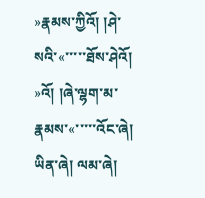»རྣམས་ཀྱིའོ། །ཤེ་སའི་«་་་་་ཐོས་ཤེའོ། »འོ། །ཞེ་ལྷག་མ་རྣམས་«་་་་་འོང་ཞེ། ཡིན་ཞེ། ལམ་ཞེ།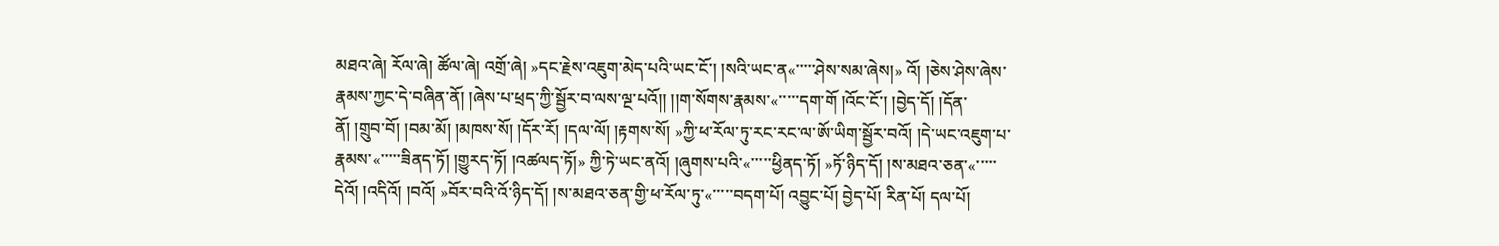མཐའ་ཞེ། རོལ་ཞེ། ཚོལ་ཞེ། འགྲོ་ཞེ། »དང་རྗེས་འཇུག་མེད་པའི་ཡང་ངོ་། །སའི་ཡང་ན«་་་་་ཤེས་སམ་ཞེས།» འོ། །ཅེས་ཤེས་ཞེས་རྣམས་ཀྱང་དེ་བཞིན་ནོ། །ཞེས་པ་ཕྲད་ཀྱི་སྦྱོར་བ་ལས་ལྔ་པའོ།། །།ག་སོགས་རྣམས་«་་་་་དག་གོ །འོང་ངོ་། །བྱེད་དོ། །དོན་ནོ། །གྲུབ་བོ། །བམ་མོ། །མཁས་སོ། །དོར་རོ། །དལ་ལོ། །རྟགས་སོ། »ཀྱི་ཕ་རོལ་ཏུ་རང་རང་ལ་ཨོ་ཡིག་སྦྱོར་བའོ། །དེ་ཡང་འཇུག་པ་རྣམས་«་་་་་ཟིནད་ཏོ། །གྱུརད་ཏོ། །འཚལད་ཏོ།» ཀྱི་ཏེ་ཡང་ནའོ། །ཞུགས་པའི་«་་་་་ཕྱིནད་ཏོ། »ཏོ་ཉིད་དོ། །ས་མཐའ་ཅན་«་་་་་དེའོ། །འདིའོ། །བའོ། »བོར་བའི་འོ་ཉིད་དོ། །ས་མཐའ་ཅན་གྱི་ཕ་རོལ་ཏུ་«་་་་་བདག་པོ། འབྱུང་པོ། བྱེད་པོ། རིན་པོ། དལ་པོ།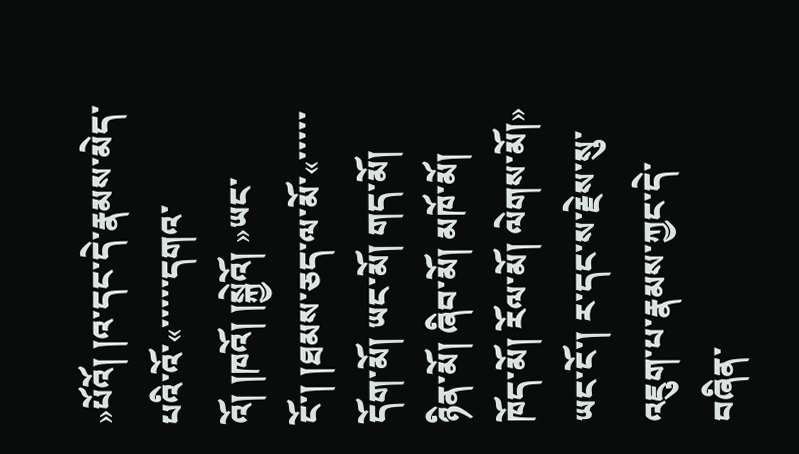»པོའོ། །འ་དང་དེ་རྣམས་མེད་པའི་འོ་«་་་་་དགའ་འོ། །ཁའོ། །སྐྱེའོ། »ཡང་ངོ་། །ཐམས་ཅད་ལ་མོ་«་་་་་དོག་མོ། ཡང་མོ། གད་མོ། ཉིན་མོ། ཞིབ་མོ། མཁོ་མོ། ཁོད་མོ། རོལ་མོ། ལེགས་མོ།» ཡང་ངོ་། ར་དང་ས་རྗེས་སུ་འཇུག་པ་རྣམས་ཀྱང་དེ་བཞིན་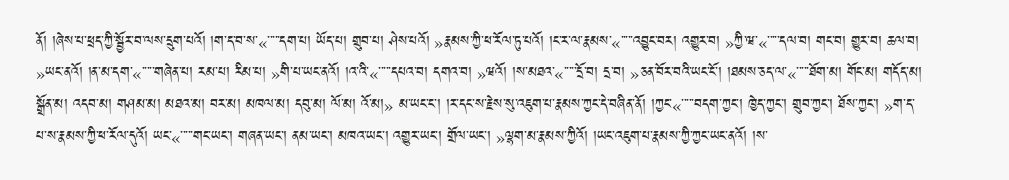ནོ། །ཞེས་པ་ཕྲད་ཀྱི་སྦྱོར་བ་ལས་དྲུག་པའོ། །ག་ད་བ་ས་«་་་་་དག་པ། ཡོད་པ། གྲུབ་པ། ཤེས་པའོ། »རྣམས་ཀྱི་ཕ་རོལ་ཏུ་པའོ། །ང་ར་ལ་རྣམས་«་་་་་འབྱུང་བར། འགྱུར་བ། »ཀྱི་ཝ་«་་་་་དལ་བ། གང་བ། གྱུར་བ། ཆལ་བ། »ཡང་ནའོ། །ན་མ་དག་«་་་་་གཞེན་པ། རམ་པ། རིམ་པ། »གི་པ་ཡང་ནའོ། །འ་འི་«་་་་་དཔའ་བ། དགའ་བ། »ཝའོ། །ས་མཐའ་«་་་་་དྲོ་བ། དྲ་བ། »ཅན་བོར་བའི་ཡང་ངོ་། །ཐམས་ཅད་ལ་«་་་་་ཐོག་མ། གོང་མ། གདོད་མ། སྒྲོན་མ། འདབ་མ། གཤམ་མ། མཐའ་མ། བར་མ། མཁལ་མ། དབུ་མ། ལོ་མ། འོ་མ།» མ་ཡང་ང་། །ར་དང་ས་རྗེས་སུ་འཇུག་པ་རྣམས་ཀྱང་དེ་བཞིན་ནོ། །ཀྱང་«་་་་་བདག་ཀྱང་། ཁྱེད་ཀྱང་། གྲུབ་ཀྱང་། ཐོས་ཀྱང་། »ག་ད་པ་ས་རྣམས་ཀྱི་ཕ་རོལ་དུའོ། ཡང་«་་་་་གང་ཡང་། གཞན་ཡང་། ནམ་ཡང་། མཁའ་ཡང་། འགྱུར་ཡང་། གྲོལ་ཡང་། »ལྷག་མ་རྣམས་ཀྱིའོ། །ཡང་འཇུག་པ་རྣམས་ཀྱི་ཀྱང་ཡང་ནའོ། །ས་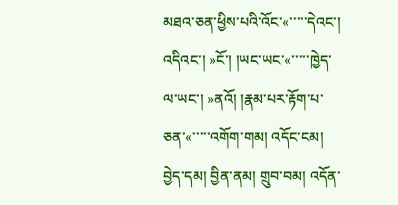མཐའ་ཅན་ཕྱིས་པའི་འོང་«་་་་་དེའང་། འདིའང་། »ངོ་། །ཡང་ཡང་«་་་་་ཁྱེད་ལ་ཡང་། »ནའོ། །རྣམ་པར་རྟོག་པ་ཅན་«་་་་་འགོག་གམ། འདོང་ངམ། བྱེད་དམ། བྱིན་ནམ། གྲུབ་བམ། འདོན་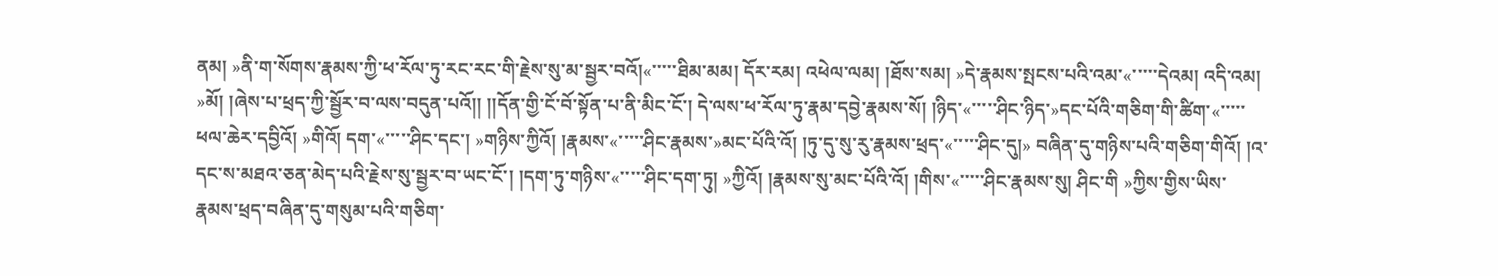ནམ། »ནི་ག་སོགས་རྣམས་ཀྱི་ཕ་རོལ་ཏུ་རང་རང་གི་རྗེས་སུ་མ་སྦྱར་བའོ།«་་་་་ཐིམ་མམ། དོར་རམ། འཕེལ་ལམ། །ཐོས་སམ། »དེ་རྣམས་སྤངས་པའི་འམ་«་་་་་དེའམ། འདི་འམ། »མོ། །ཞེས་པ་ཕྲད་ཀྱི་སྦྱོར་བ་ལས་བདུན་པའོ།། །།དོན་གྱི་ངོ་བོ་སྟོན་པ་ནི་མིང་ངོ་། དེ་ལས་ཕ་རོལ་ཏུ་རྣམ་དབྱེ་རྣམས་སོ། །ཉིད་«་་་་་ཤིང་ཉིད་»དང་པོའི་གཅིག་གི་ཚིག་«་་་་་ཕལ་ཆེར་དབྱིའོ། »གིའོ། དག་«་་་་་ཤིང་དང་། »གཉིས་ཀྱིའོ། །རྣམས་«་་་་་ཤིང་རྣམས་»མང་པོའི་འོ། །ཏུ་དུ་སུ་རུ་རྣམས་ཕྲད་«་་་་་ཤིང་དུ།» བཞིན་དུ་གཉིས་པའི་གཅིག་གིའོ། །འ་དང་ས་མཐའ་ཅན་མེད་པའི་རྗེས་སུ་སྦྱར་བ་ཡང་ངོ་། །དག་ཏུ་གཉིས་«་་་་་ཤིང་དག་ཏུ། »ཀྱིའོ། །རྣམས་སུ་མང་པོའི་འོ། །གིས་«་་་་་ཤིང་རྣམས་སུ། ཤིང་གི »ཀྱིས་གྱིས་ཡིས་རྣམས་ཕྲད་བཞིན་དུ་གསུམ་པའི་གཅིག་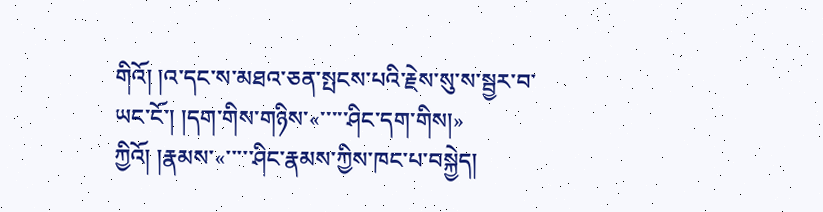གིའོ། །འ་དང་ས་མཐའ་ཅན་སྤངས་པའི་རྗེས་སུ་ས་སྦྱར་བ་ཡང་ངོ་། །དག་གིས་གཉིས་«་་་་་ཤིང་དག་གིས།» ཀྱིའོ། །རྣམས་«་་་་་ཤིང་རྣམས་ཀྱིས་ཁང་པ་བསྐྱེད།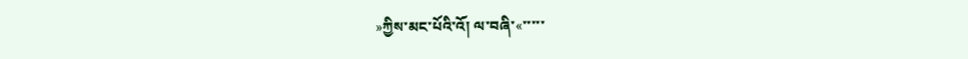»ཀྱིས་མང་པོའི་འོ། ལ་བཞི་«་་་་་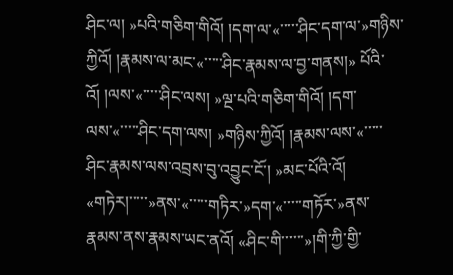ཤིང་ལ། »པའི་གཅིག་གིའོ། །དག་ལ་«་་་་་ཤིང་དག་ལ་»གཉིས་ཀྱིའོ། །རྣམས་ལ་མང་«་་་་་ཤིང་རྣམས་ལ་བྱ་གནས།» པོའི་འོ། །ལས་«་་་་་ཤིང་ལས། »ལྔ་པའི་གཅིག་གིའོ། །དག་ལས་«་་་་་ཤིང་དག་ལས། »གཉིས་ཀྱིའོ། །རྣམས་ལས་«་་་་་ཤིང་རྣམས་ལས་འབྲས་བུ་འབྱུང་ངོ་། »མང་པོའི་འོ། «གཏེར།་་་་་»ནས་«་་་་་གཏིར་»དག་«་་་་་གཏོར་»ནས་རྣམས་ནས་རྣམས་ཡང་ནའོ། «ཤིང་གི་་་་་་»།གི་ཀྱི་གྱི་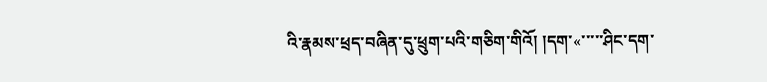འི་རྣམས་ཕྲད་བཞིན་དུ་ཕྲུག་པའི་གཅིག་གིའོ། །དག་«་་་་་ཤིང་དག་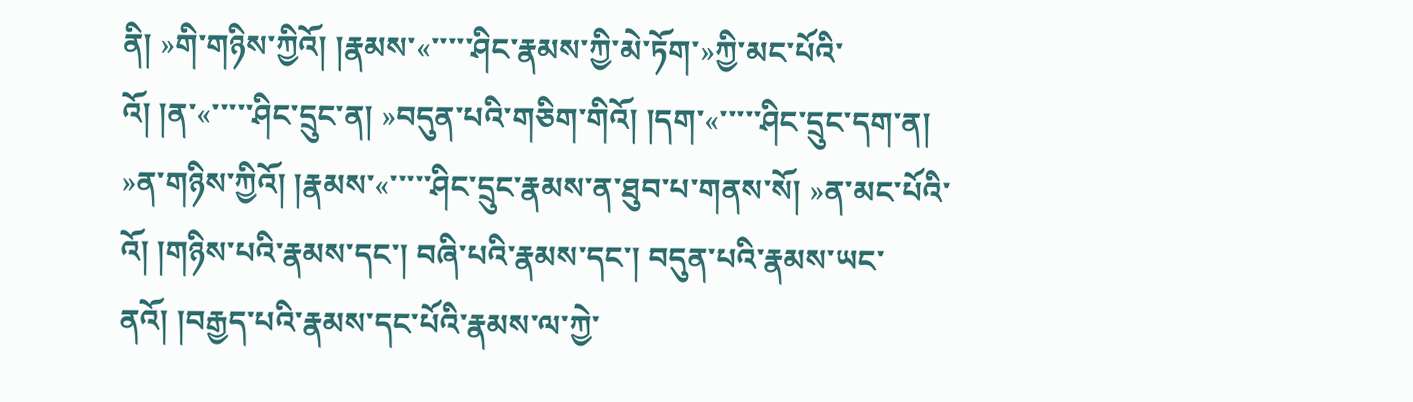ནི། »གི་གཉིས་ཀྱིའོ། །རྣམས་«་་་་་ཤིང་རྣམས་ཀྱི་མེ་ཏོག་»ཀྱི་མང་པོའི་འོ། །ན་«་་་་་ཤིང་དྲུང་ན། »བདུན་པའི་གཅིག་གིའོ། །དག་«་་་་་ཤིང་དྲུང་དག་ན། »ན་གཉིས་ཀྱིའོ། །རྣམས་«་་་་་ཤིང་དྲུང་རྣམས་ན་ཐུབ་པ་གནས་སོ། »ན་མང་པོའི་འོ། །གཉིས་པའི་རྣམས་དང་། བཞི་པའི་རྣམས་དང་། བདུན་པའི་རྣམས་ཡང་ནའོ། །བརྒྱད་པའི་རྣམས་དང་པོའི་རྣམས་ལ་ཀྱེ་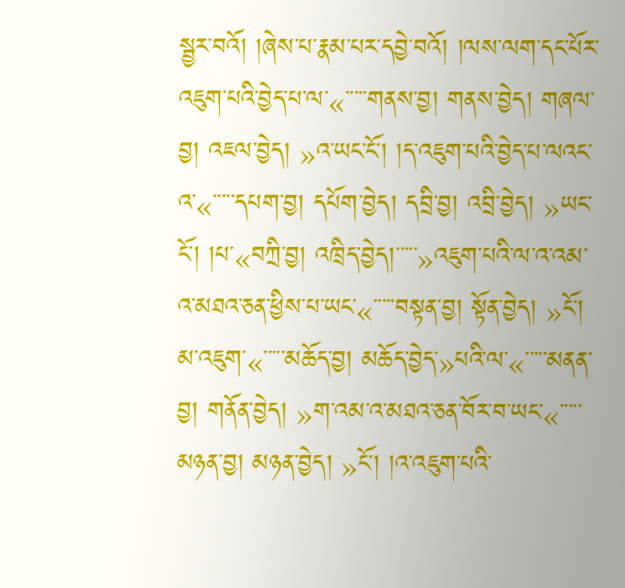སྦྱར་བའོ། །ཞེས་པ་རྣམ་པར་དབྱེ་བའོ། །ལས་ལག་དང་པོར་འཇུག་པའི་བྱེད་པ་ལ་«་་་་་གནས་བྱ། གནས་བྱེད། གཞལ་བྱ། འཇལ་བྱེད། »འ་ཡང་ངོ་། །ད་འཇུག་པའི་བྱེད་པ་ལའང་འ་«་་་་་དཔག་བྱ། དཔོག་བྱེད། དབྲི་བྱ། འབྲི་བྱེད། »ཡང་ངོ་། །པ་«བཀྲི་བྱ། འཁྲིད་བྱེད།་་་་་»འཇུག་པའི་ལ་འ་འམ་འ་མཐའ་ཅན་ཕྱིས་པ་ཡང་«་་་་་བསྟན་བྱ། སྟོན་བྱེད། »ངོ་། མ་འཇུག་«་་་་་མཆོད་བྱ། མཆོད་བྱེད་»པའི་ལ་«་་་་་མནན་བྱ། གནོན་བྱེད། »ག་འམ་འ་མཐའ་ཅན་བོར་བ་ཡང་«་་་་་མཉན་བྱ། མཉན་བྱེད། »ངོ་། །འ་འཇུག་པའི་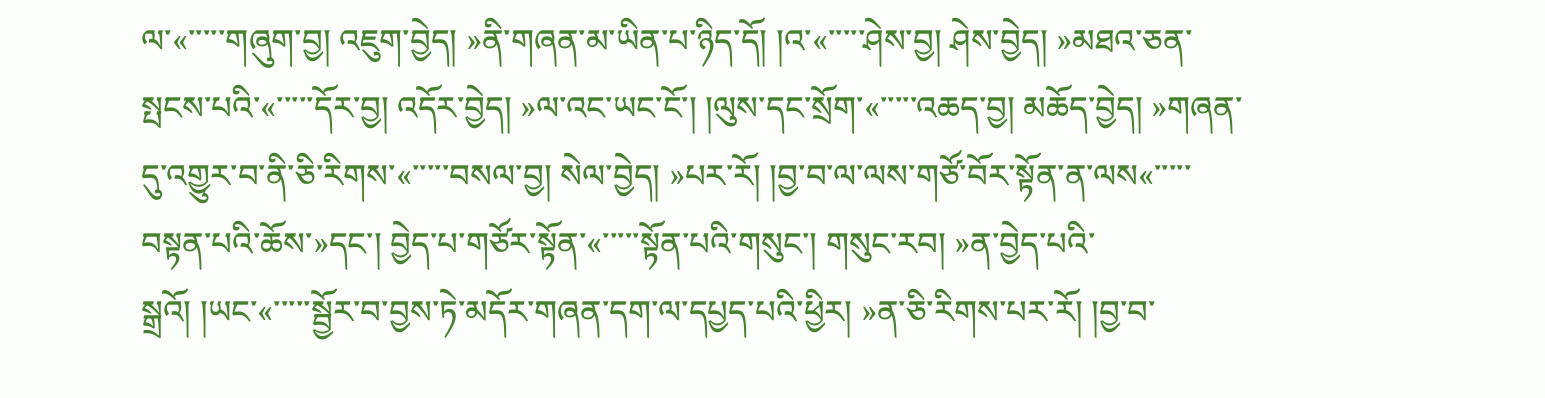ལ་«་་་་་གཞུག་བྱ། འཇུག་བྱེད། »ནི་གཞན་མ་ཡིན་པ་ཉིད་དོ། །འ་«་་་་་ཤེས་བྱ། ཤེས་བྱེད། »མཐའ་ཅན་སྤངས་པའི་«་་་་་དོར་བྱ། འདོར་བྱེད། »ལ་འང་ཡང་ངོ་། །ལུས་དང་སྲོག་«་་་་་འཆད་བྱ། མཆོད་བྱེད། »གཞན་དུ་འགྱུར་བ་ནི་ཅི་རིགས་«་་་་་བསལ་བྱ། སེལ་བྱེད། »པར་རོ། །བྱ་བ་ལ་ལས་གཙོ་བོར་སྟོན་ན་ལས«་་་་་བསྟན་པའི་ཆོས་»དང་། བྱེད་པ་གཙོར་སྟོན་«་་་་་སྟོན་པའི་གསུང་། གསུང་རབ། »ན་བྱེད་པའི་སྒྲའོ། །ཡང་«་་་་་སྦྱོར་བ་བྱས་ཏེ་མདོར་གཞན་དག་ལ་དཔྱད་པའི་ཕྱིར། »ན་ཅི་རིགས་པར་རོ། །བྱ་བ་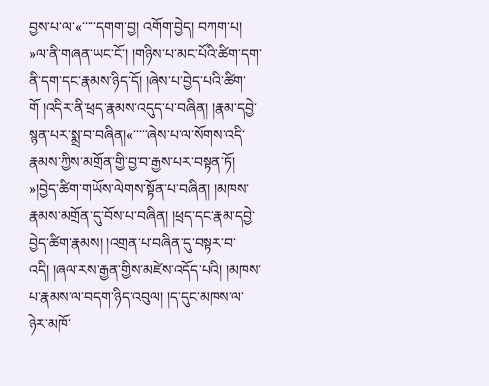བྱས་པ་ལ་«་་་་་དགག་བྱ། འགོག་བྱེད། བཀག་པ། »ལ་ནི་གཞན་ཡང་ངོ་། །གཉིས་པ་མང་པོའི་ཚིག་དག་ནི་དག་དང་རྣམས་ཉིད་དོ། །ཞེས་པ་བྱེད་པའི་ཚིག་གོ །འདིར་ནི་ཕྲད་རྣམས་འདུད་པ་བཞིན། །རྣམ་དབྱེ་སྙན་པར་སྨྲ་བ་བཞིན།«་་་་་ཞེས་པ་ལ་སོགས་འདི་རྣམས་ཀྱིས་མགྲོན་གྱི་བྱ་བ་རྒྱས་པར་བསྟན་ཏོ། »།བྱེད་ཚིག་གཡོས་ལེགས་སྟོན་པ་བཞིན། །མཁས་རྣམས་མགྲོན་དུ་བོས་པ་བཞིན། །ཕྲད་དང་རྣམ་དབྱེ་བྱེད་ཚིག་རྣམས། །འགྲན་པ་བཞིན་དུ་བསྟར་བ་འདི། །ཞལ་རས་རྒྱན་གྱིས་མཛེས་འདོད་པའི། །མཁས་པ་རྣམས་ལ་བདག་ཉིད་འབུལ། །ད་དུང་མཁས་ལ་ཉེར་མཁོ་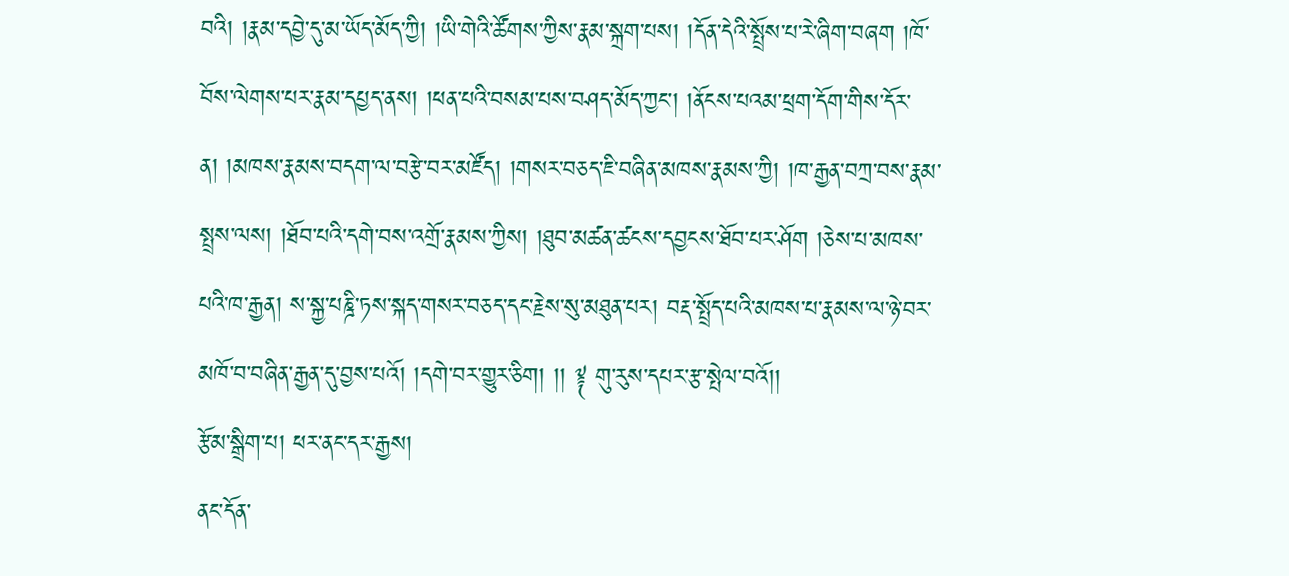བའི། །རྣམ་དབྱེ་དུ་མ་ཡོད་མོད་ཀྱི། །ཡི་གེའི་ཚོགས་ཀྱིས་རྣམ་སྐྲག་པས། །དོན་དེའི་སྤྲོས་པ་རེ་ཞིག་བཞག །ཁོ་བོས་ལེགས་པར་རྣམ་དཔྱད་ནས། །ཕན་པའི་བསམ་པས་བཤད་མོད་ཀྱང་། །ནོངས་པའམ་ཕྲག་དོག་གིས་དོར་ན། །མཁས་རྣམས་བདག་ལ་བརྩེ་བར་མཛོད། །གསར་བཅད་ཇི་བཞིན་མཁས་རྣམས་ཀྱི། །ཁ་རྒྱན་བཀྲ་བས་རྣམ་སྤྲས་ལས། །ཐོབ་པའི་དགེ་བས་འགྲོ་རྣམས་ཀྱིས། །ཐུབ་མཚན་ཚངས་དབྱངས་ཐོབ་པར་ཤོག །ཅེས་པ་མཁས་པའི་ཁ་རྒྱན། ས་སྐྱ་པཎྜི་ཏས་སྐད་གསར་བཅད་དང་རྗེས་སུ་མཐུན་པར། བརྡ་སྤྲོད་པའི་མཁས་པ་རྣམས་ལ་ཉེ་བར་མཁོ་བ་བཞིན་རྒྱན་དུ་བྱས་པའོ། །དགེ་བར་གྱུར་ཅིག། །། ༈ གུ་རུས་དཔར་རྩ་སྤེལ་བའོ།།
རྩོམ་སྒྲིག་པ། ཕར་ནང་དར་རྒྱས།
ནང་དོན་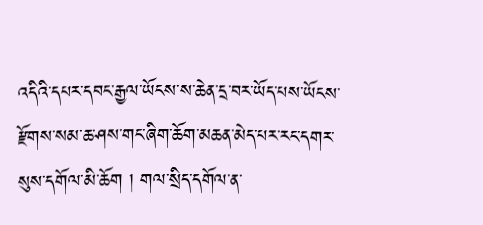འདིའི་དཔར་དབང་རྒྱལ་ཡོངས་ས་ཆེན་དྲ་བར་ཡོད་པས་ཡོངས་རྫོགས་སམ་ཆ་ཤས་གང་ཞིག་ཆོག་མཆན་མེད་པར་རང་དགར་སུས་དགོལ་མི་ཆོག ། གལ་སྲིད་དགོལ་ན་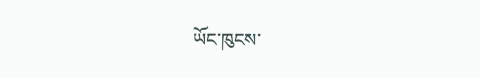ཡོང་ཁུངས་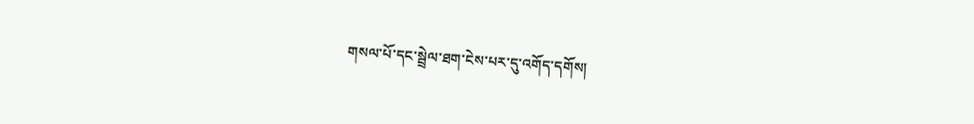གསལ་པོ་དང་སྦྲེལ་ཐག་ངེས་པར་དུ་འགོད་དགོས།